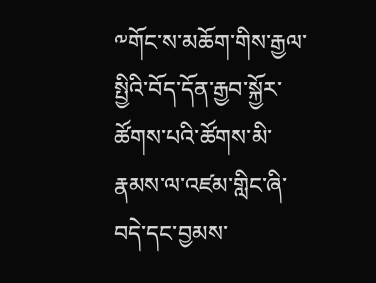༸གོང་ས་མཆོག་གིས་རྒྱལ་སྤྱིའི་བོད་དོན་རྒྱབ་སྐྱོར་ཚོགས་པའི་ཚོགས་མི་རྣམས་ལ་འཛམ་གླིང་ཞི་བདེ་དང་བྱམས་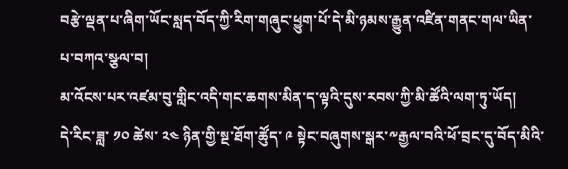བརྩེ་ལྡན་པ་ཞིག་ཡོང་སླད་བོད་ཀྱི་རིག་གཞུང་ཕྱུག་པོ་དེ་མི་ཉམས་རྒྱུན་འཛིན་གནང་གལ་ཡིན་པ་བཀའ་སྩལ་བ།
མ་འོངས་པར་འཛམ་བུ་གླིང་འདི་གང་ཆགས་མིན་ད་ལྟའི་དུས་རབས་ཀྱི་མི་ཚོའི་ལག་ཏུ་ཡོད།
དེ་རིང་ཟླ་ ༡༠ ཚེས་ ༢༤ ཉིན་གྱི་སྔ་ཐོག་ཚོུད་ ༩ སྟེང་བཞུགས་སྒར་༸རྒྱལ་བའི་ཕོ་བྲང་དུ་བོད་མིའི་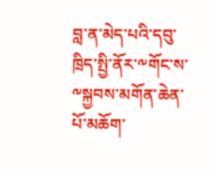བླ་ན་མེད་པའི་དབུ་ཁྲིད་སྤྱི་ནོར་༸གོང་ས་༸སྐྱབས་མགོན་ཆེན་པོ་མཆོག་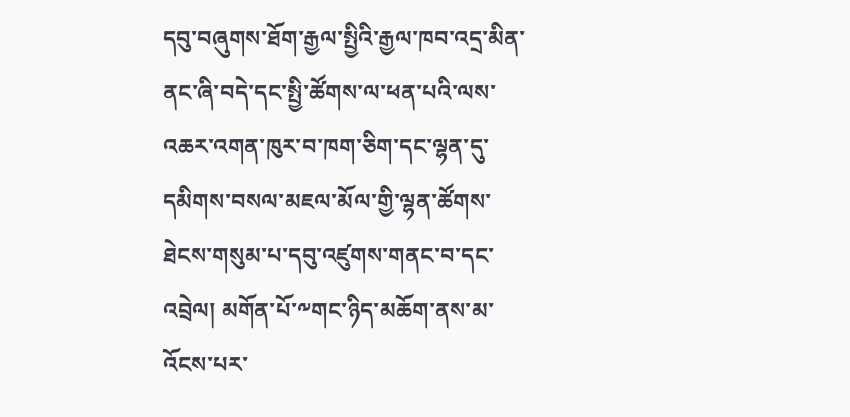དབུ་བཞུགས་ཐོག་རྒྱལ་སྤྱིའི་རྒྱལ་ཁབ་འདྲ་མིན་ནང་ཞི་བདེ་དང་སྤྱི་ཚོགས་ལ་ཕན་པའི་ལས་འཆར་འགན་ཁུར་བ་ཁག་ཅིག་དང་ལྷན་དུ་དམིགས་བསལ་མཇལ་མོལ་གྱི་ལྷན་ཚོགས་ཐེངས་གསུམ་པ་དབུ་འཛུགས་གནང་བ་དང་འབྲེལ། མགོན་པོ་༸གང་ཉིད་མཆོག་ནས་མ་འོངས་པར་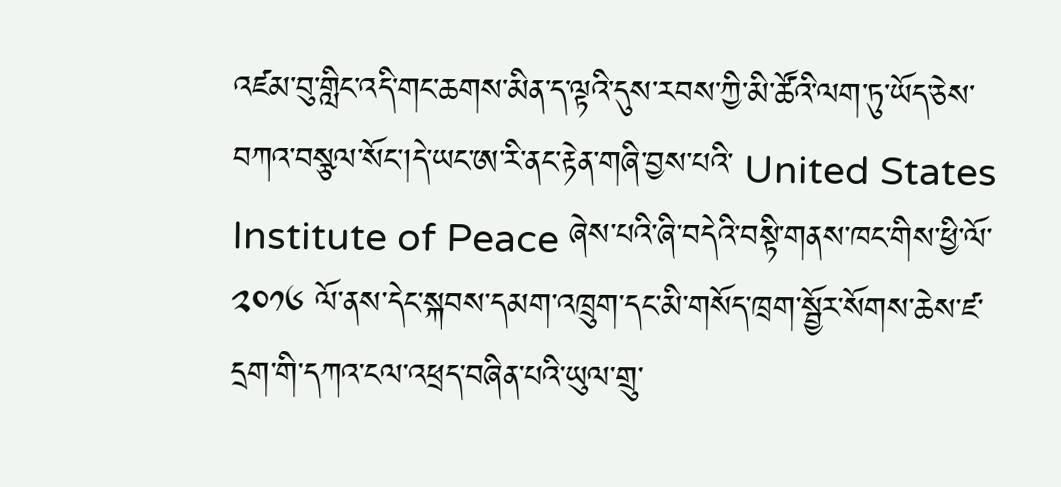འཛམ་བུ་གླིང་འདི་གང་ཆགས་མིན་ད་ལྟའི་དུས་རབས་ཀྱི་མི་ཚོའི་ལག་ཏུ་ཡོད་ཅེས་བཀའ་བསྩལ་སོང་།དེ་ཡང་ཨ་རི་ནང་རྟེན་གཞི་བྱས་པའི་ United States Institute of Peace ཞེས་པའི་ཞི་བདེའི་བསྟི་གནས་ཁང་གིས་ཕྱི་ལོ་ ༢༠༡༦ ལོ་ནས་དེང་སྐབས་དམག་འཁྲུག་དང་མི་གསོད་ཁྲག་སྦྱོར་སོགས་ཆེས་ཛ་དྲག་གི་དཀའ་ངལ་འཕྲད་བཞིན་པའི་ཡུལ་གྲུ་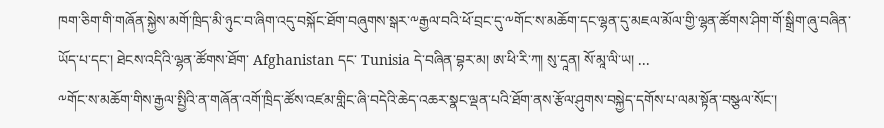ཁག་ཅིག་གི་གཞོན་སྐྱེས་མགོ་ཁྲིད་མི་ཉུང་བ་ཞིག་འདུ་བསྐོང་ཐོག་བཞུགས་སྒར་༸རྒྱལ་བའི་ཕོ་བྲང་དུ་༸གོང་ས་མཆོག་དང་ལྷན་དུ་མཇལ་མོལ་གྱི་ལྷན་ཚོགས་ཤིག་གོ་སྒྲིག་ཞུ་བཞིན་ཡོད་པ་དང་། ཐེངས་འདིའི་ལྷན་ཚོགས་ཐོག་ Afghanistan དང་ Tunisia དེ་བཞིན་བྷར་མ། ཨ་ཕི་རི་ཀ། སུ་དཱན། སོ་མཱ་ལི་ཡ། ...
༸གོང་ས་མཆོག་གིས་རྒྱལ་སྤྱིའི་ན་གཞོན་འགོ་ཁྲིད་ཚོས་འཛམ་གླིང་ཞི་བདེའི་ཆེད་འཆར་སྣང་ལྡན་པའི་ཐོག་ནས་རྩོལ་ཤུགས་བསྐྱེད་དགོས་པ་ལམ་སྟོན་བསྩལ་སོང་།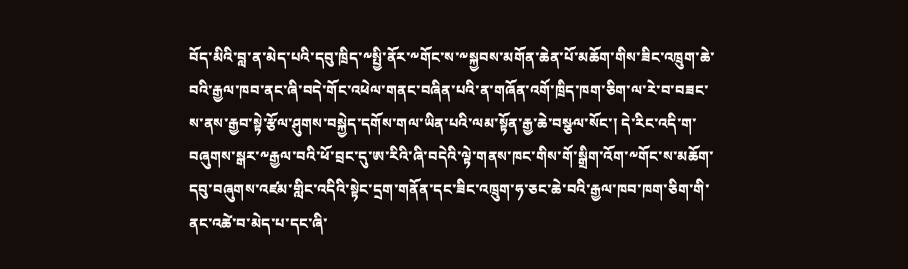བོད་མིའི་བླ་ན་མེད་པའི་དབུ་ཁྲིད་༸སྤྱི་ནོར་༸གོང་ས་༸སྐྱབས་མགོན་ཆེན་པོ་མཆོག་གིས་ཟིང་འཁྲུག་ཆེ་བའི་རྒྱལ་ཁབ་ནང་ཞི་བདེ་གོང་འཕེལ་གནང་བཞིན་པའི་ན་གཞོན་འགོ་ཁྲིད་ཁག་ཅིག་ལ་རེ་བ་བཟང་ས་ནས་རྒྱབ་སྟེ་རྩོལ་ཤུགས་བསྐྱེད་དགོས་གལ་ཡིན་པའི་ལམ་སྟོན་རྒྱ་ཆེ་བསྩལ་སོང་། དེ་རིང་འདི་ག་བཞུགས་སྒར་༸རྒྱལ་བའི་ཕོ་བྲང་དུ་ཨ་རིའི་ཞི་བདེའི་ལྟེ་གནས་ཁང་གིས་གོ་སྒྲིག་འོག་༸གོང་ས་མཆོག་དབུ་བཞུགས་འཛམ་གླིང་འདིའི་སྟེང་དྲག་གནོན་དང་ཟིང་འཁྲུག་ཧ་ཅང་ཆེ་བའི་རྒྱལ་ཁབ་ཁག་ཅིག་གི་ནང་འཚེ་བ་མེད་པ་དང་ཞི་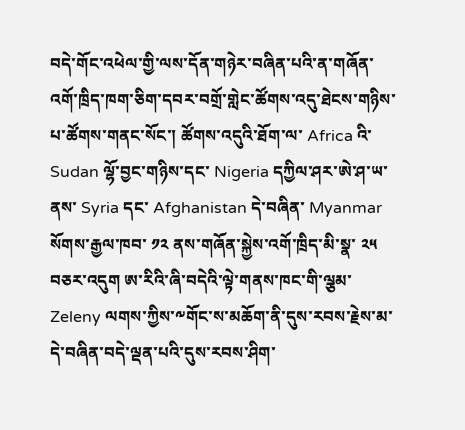བདེ་གོང་འཕེལ་གྱི་ལས་དོན་གཉེར་བཞིན་པའི་ན་གཞོན་འགོ་ཁྲིད་ཁག་ཅིག་དབར་བགྲོ་གླེང་ཚོགས་འདུ་ཐེངས་གཉིས་པ་ཚོགས་གནང་སོང་། ཚོགས་འདུའི་ཐོག་ལ་ Africa འི་ Sudan ལྷོ་བྱང་གཉིས་དང་ Nigeria དཀྱིལ་ཤར་ཨེ་ཤ་ཡ་ནས་ Syria དང་ Afghanistan དེ་བཞིན་ Myanmar སོགས་རྒྱལ་ཁབ་ ༡༢ ནས་གཞོན་སྐྱེས་འགོ་ཁྲིད་མི་སྣ་ ༢༥ བཅར་འདུག ཨ་རིའི་ཞི་བདེའི་ལྟེ་གནས་ཁང་གི་ལྕམ་ Zeleny ལགས་ཀྱིས་༸གོང་ས་མཆོག་ནི་དུས་རབས་རྗེས་མ་དེ་བཞིན་བདེ་ལྡན་པའི་དུས་རབས་ཤིག་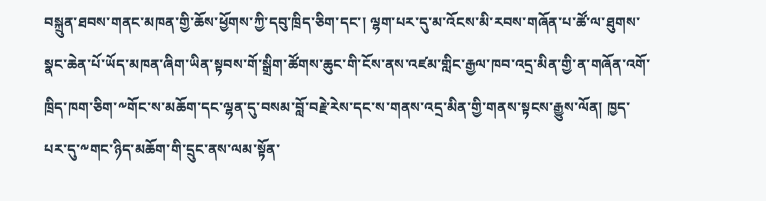བསྐྲུན་ཐབས་གནང་མཁན་གྱི་ཆོས་ཕྱོགས་ཀྱི་དབུ་ཁྲིད་ཅིག་དང་། ལྷག་པར་དུ་མ་འོངས་མི་རབས་གཞོན་པ་ཚོ་ལ་ཐུགས་སྣང་ཆེན་པོ་ཡོད་མཁན་ཞིག་ཡིན་སྟབས་གོ་སྒྲིག་ཚོགས་ཆུང་གི་ངོས་ནས་འཛམ་གླིང་རྒྱལ་ཁབ་འདྲ་མིན་གྱི་ན་གཞོན་འགོ་ཁྲིད་ཁག་ཅིག་༸གོང་ས་མཆོག་དང་ལྷན་དུ་བསམ་བློ་བརྗེ་རེས་དང་ས་གནས་འདྲ་མིན་གྱི་གནས་སྟངས་རྒྱུས་ལོན། ཁྱད་པར་དུ་༸གང་ཉིད་མཆོག་གི་དྲུང་ནས་ལམ་སྟོན་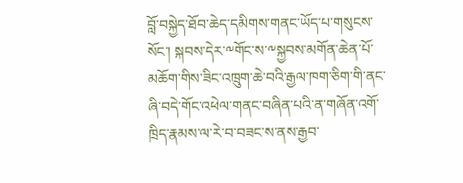བློ་བསྐྱེད་ཐོབ་ཆེད་དམིགས་གནང་ཡོད་པ་གསུངས་སོང་། སྐབས་དེར་༸གོང་ས་༸སྐྱབས་མགོན་ཆེན་པོ་མཆོག་གིས་ཟིང་འཁྲུག་ཆེ་བའི་རྒྱལ་ཁག་ཅིག་གི་ནང་ཞི་བདེ་གོང་འཕེལ་གནང་བཞིན་པའི་ན་གཞོན་འགོ་ཁྲིད་རྣམས་ལ་རེ་བ་བཟང་ས་ནས་རྒྱབ་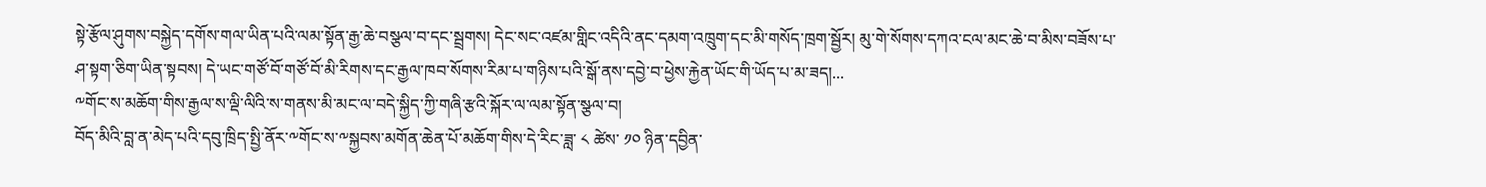སྟེ་རྩོལ་ཤུགས་བསྐྱེད་དགོས་གལ་ཡིན་པའི་ལམ་སྟོན་རྒྱ་ཆེ་བསྩལ་བ་དང་སྦྲགས། དེང་སང་འཛམ་གླིང་འདིའི་ནང་དམག་འཁྲུག་དང་མི་གསོད་ཁྲག་སྦྱོར། མུ་གེ་སོགས་དཀའ་ངལ་མང་ཆེ་བ་མིས་བཟོས་པ་ཤ་སྟག་ཅིག་ཡིན་སྟབས། དེ་ཡང་གཙོ་བོ་གཙོ་བོ་མི་རིགས་དང་རྒྱལ་ཁབ་སོགས་རིམ་པ་གཉིས་པའི་སྒོ་ནས་དབྱེ་བ་ཕྱེས་རྐྱེན་ཡོང་གི་ཡོད་པ་མ་ཟད།...
༸གོང་ས་མཆོག་གིས་རྒྱལ་ས་ལྡི་ལིའི་ས་གནས་མི་མང་ལ་བདེ་སྐྱིད་ཀྱི་གཞི་རྩའི་སྐོར་ལ་ལམ་སྟོན་སྩལ་བ།
བོད་མིའི་བླ་ན་མེད་པའི་དབུ་ཁྲིད་སྤྱི་ནོར་༸གོང་ས་༸སྐྱབས་མགོན་ཆེན་པོ་མཆོག་གིས་དེ་རིང་ཟླ་ ༨ ཚེས་ ༡༠ ཉིན་དབྱིན་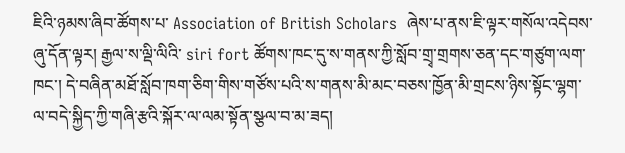ཇིའི་ཉམས་ཞིབ་ཚོགས་པ་ Association of British Scholars  ཞེས་པ་ནས་ཇི་ལྟར་གསོལ་འདེབས་ཞུ་དོན་ལྟར། རྒྱལ་ས་ལྡི་ལིའི་ siri fort ཚོགས་ཁང་དུ་ས་གནས་ཀྱི་སློབ་གྲྭ་གྲགས་ཅན་དང་གཙུག་ལག་ཁང་། དེ་བཞིན་མཐོ་སློབ་ཁག་ཅིག་གིས་གཙོས་པའི་ས་གནས་མི་མང་བཅས་ཁྱོན་མི་གྲངས་ཉིས་སྟོང་ལྷག་ལ་བདེ་སྐྱིད་ཀྱི་གཞི་རྩའི་སྐོར་ལ་ལམ་སྟོན་སྩལ་བ་མ་ཟད།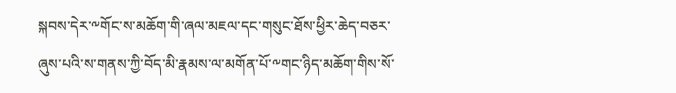སྐབས་དེར་༸གོང་ས་མཆོག་གི་ཞལ་མཇལ་དང་གསུང་ཐོས་ཕྱིར་ཆེད་བཅར་ཞུས་པའི་ས་གནས་ཀྱི་བོད་མི་རྣམས་ལ་མགོན་པོ་༸གང་ཉིད་མཆོག་གིས་སོ་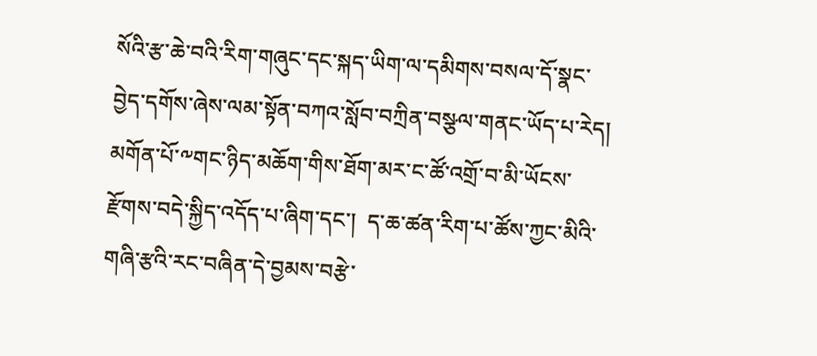སོའི་རྩ་ཆེ་བའི་རིག་གཞུང་དང་སྐད་ཡིག་ལ་དམིགས་བསལ་དོ་སྣང་བྱེད་དགོས་ཞེས་ལམ་སྟོན་བཀའ་སློབ་བཀྲིན་བསྩལ་གནང་ཡོད་པ་རེད། མགོན་པོ་༸གང་ཉིད་མཆོག་གིས་ཐོག་མར་ང་ཚོ་འགྲོ་བ་མི་ཡོངས་རྫོགས་བདེ་སྐྱིད་འདོད་པ་ཞིག་དང་།  ད་ཆ་ཚན་རིག་པ་ཚོས་ཀྱང་མིའི་གཞི་རྩའི་རང་བཞིན་དེ་བྱམས་བརྩེ་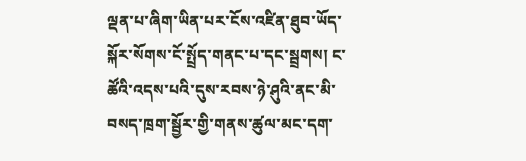ལྡན་པ་ཞིག་ཡིན་པར་ངོས་འཛིན་ཐུབ་ཡོད་སྐོར་སོགས་ངོ་སྤྲོད་གནང་པ་དང་སྦྲགས། ང་ཚོའི་འདས་པའི་དུས་རབས་ཉེ་ཤུའི་ནང་མི་བསད་ཁྲག་སྦྱོར་གྱི་གནས་ཚུལ་མང་དག་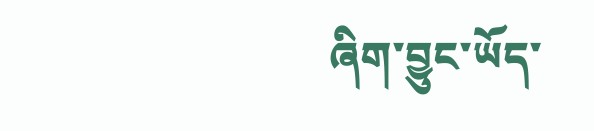ཞིག་བྱུང་ཡོད་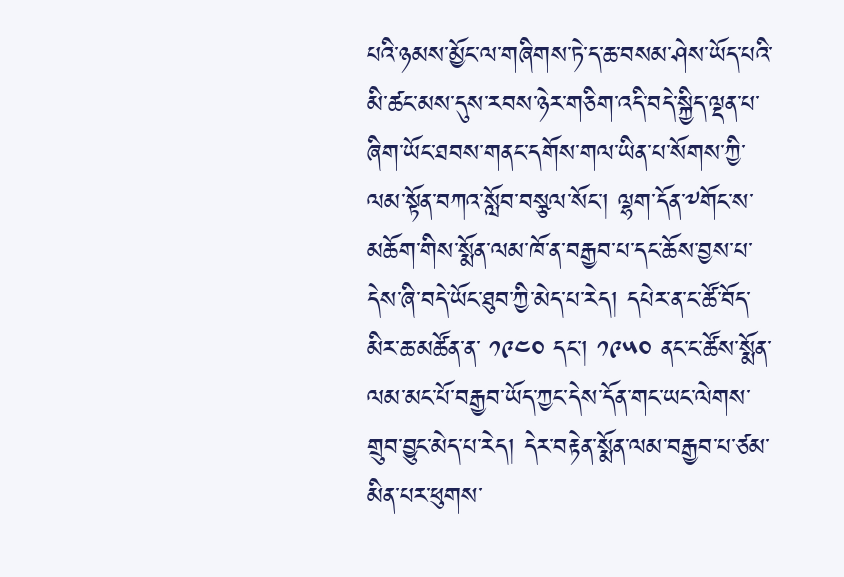པའི་ཉམས་མྱོང་ལ་གཞིགས་ཏེ་ད་ཆ་བསམ་ཤེས་ཡོད་པའི་མི་ཚང་མས་དུས་རབས་ཉེར་གཅིག་འདི་བདེ་སྐྱིད་ལྡན་པ་ཞིག་ཡོང་ཐབས་གནང་དགོས་གལ་ཡིན་པ་སོགས་ཀྱི་ལམ་སྟོན་བཀའ་སློབ་བསྩལ་སོང་། ལྷག་དོན་༸གོང་ས་མཆོག་གིས་སྨོན་ལམ་ཁོ་ན་བརྒྱབ་པ་དང་ཆོས་བྱས་པ་དེས་ཞི་བདེ་ཡོང་ཐུབ་ཀྱི་མེད་པ་རེད། དཔེར་ན་ང་ཚོ་བོད་མིར་ཆ་མཚོན་ན་ ༡༩༤༠ དང་། ༡༩༥༠ ནང་ང་ཚོས་སྨོན་ལམ་མང་པོ་བརྒྱབ་ཡོད་ཀྱང་དེས་དོན་གང་ཡང་ལེགས་གྲུབ་བྱུང་མེད་པ་རེད། དེར་བརྟེན་སྨོན་ལམ་བརྒྱབ་པ་ཙམ་མིན་པར་ཕུགས་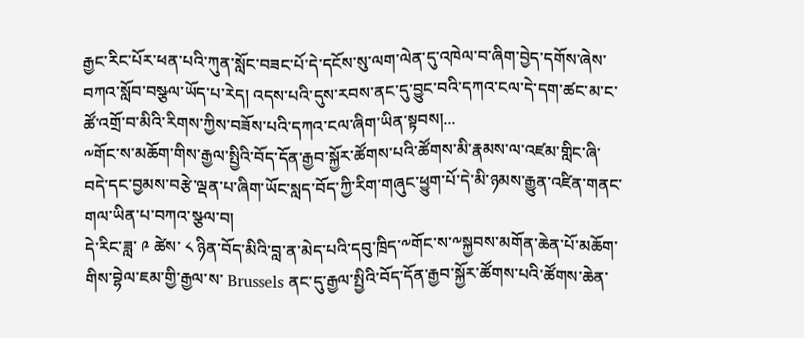རྒྱང་རིང་པོར་ཕན་པའི་ཀུན་སློང་བཟང་པོ་དེ་དངོས་སུ་ལག་ལེན་དུ་འཁེལ་བ་ཞིག་བྱེད་དགོས་ཞེས་བཀའ་སློབ་བསྩལ་ཡོད་པ་རེད། འདས་པའི་དུས་རབས་ནང་དུ་བྱུང་བའི་དཀའ་ངལ་དེ་དག་ཚང་མ་ང་ཚོ་འགྲོ་བ་མིའི་རིགས་ཀྱིས་བཟོས་པའི་དཀའ་ངལ་ཞིག་ཡིན་སྟབས།...
༸གོང་ས་མཆོག་གིས་རྒྱལ་སྤྱིའི་བོད་དོན་རྒྱབ་སྐྱོར་ཚོགས་པའི་ཚོགས་མི་རྣམས་ལ་འཛམ་གླིང་ཞི་བདེ་དང་བྱམས་བརྩེ་ལྡན་པ་ཞིག་ཡོང་སླད་བོད་ཀྱི་རིག་གཞུང་ཕྱུག་པོ་དེ་མི་ཉམས་རྒྱུན་འཛིན་གནང་གལ་ཡིན་པ་བཀའ་སྩལ་བ།
དེ་རིང་ཟླ་ ༩ ཚེས་ ༨ ཉིན་བོད་མིའི་བླ་ན་མེད་པའི་དབུ་ཁྲིད་༸གོང་ས་༸སྐྱབས་མགོན་ཆེན་པོ་མཆོག་གིས་བྷེལ་ཇམ་གྱི་རྒྱལ་ས་ Brussels ནང་དུ་རྒྱལ་སྤྱིའི་བོད་དོན་རྒྱབ་སྐྱོར་ཚོགས་པའི་ཚོགས་ཆེན་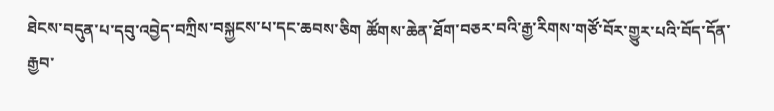ཐེངས་བདུན་པ་དབུ་འབྱེད་བཀྲིས་བསྐྱངས་པ་དང་ཆབས་ཅིག ཚོགས་ཆེན་ཐོག་བཅར་བའི་རྒྱ་རིགས་གཙོ་བོར་གྱུར་པའི་བོད་དོན་རྒྱབ་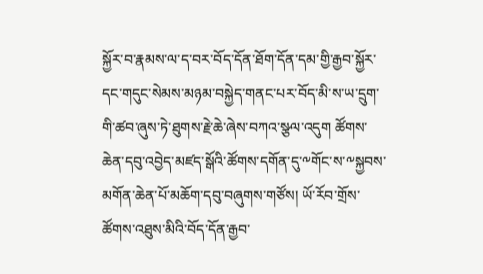སྐྱོར་བ་རྣམས་ལ་ད་བར་བོད་དོན་ཐོག་དོན་དམ་གྱི་རྒྱབ་སྐྱོར་དང་གདུང་སེམས་མཉམ་བསྐྱེད་གནང་པར་བོད་མི་ས་ཡ་དྲུག་གི་ཚབ་ཞུས་ཏེ་ཐུགས་རྗེ་ཆེ་ཞེས་བཀའ་སྩལ་འདུག ཚོགས་ཆེན་དབུ་འབྱེད་མཛད་སྒོའི་ཚོགས་དགོན་དུ་༸གོང་ས་༸སྐྱབས་མགོན་ཆེན་པོ་མཆོག་དབུ་བཞུགས་གཙོས། ཡོ་རོབ་གྲོས་ཚོགས་འཐུས་མིའི་བོད་དོན་རྒྱབ་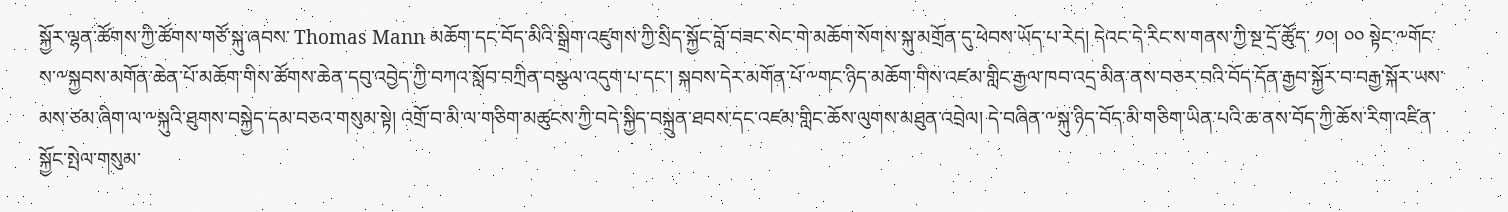སྐྱོར་ལྷན་ཚོགས་ཀྱི་ཚོགས་གཙོ་སྐུ་ཞབས་ Thomas Mann མཆོག་དང་བོད་མིའི་སྒྲིག་འཛུགས་ཀྱི་སྲིད་སྐྱོང་བློ་བཟང་སེང་གེ་མཆོག་སོགས་སྐུ་མགྲོན་དུ་ཕེབས་ཡོད་པ་རེད། དེའང་དེ་རིང་ས་གནས་ཀྱི་སྔ་དྲོ་ཚོུད་ ༡༠། ༠༠ སྟེང་༸གོང་ས་༸སྐྱབས་མགོན་ཆེན་པོ་མཆོག་གིས་ཚོགས་ཆེན་དབུ་འབྱེད་ཀྱི་བཀའ་སློབ་བཀྲིན་བསྩལ་འདུག་པ་དང་། སྐབས་དེར་མགོན་པོ་༸གང་ཉིད་མཆོག་གིས་འཛམ་གླིང་རྒྱལ་ཁབ་འདྲ་མིན་ནས་བཅར་བའི་བོད་དོན་རྒྱབ་སྐྱོར་བ་བརྒྱ་སྐོར་ཡས་མས་ཙམ་ཞིག་ལ་༸སྐུའི་ཐུགས་བསྐྱེད་དམ་བཅའ་གསུམ་སྟེ། འགྲོ་བ་མི་ལ་གཅིག་མཚུངས་ཀྱི་བདེ་སྐྱིད་བསྐྲུན་ཐབས་དང་འཛམ་གླིང་ཆོས་ལུགས་མཐུན་འབྲེལ། དེ་བཞིན་༸སྐུ་ཉིད་བོད་མི་གཅིག་ཡིན་པའི་ཆ་ནས་བོད་ཀྱི་ཆོས་རིག་འཛིན་སྐྱོང་སྤེལ་གསུམ་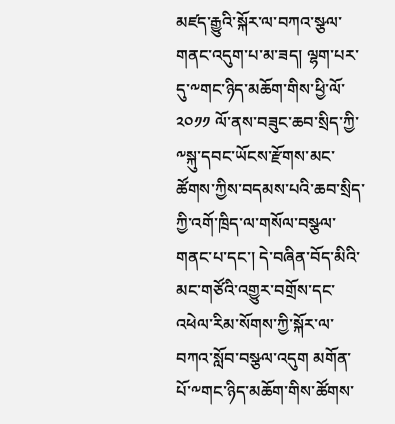མཛད་རྒྱུའི་སྐོར་ལ་བཀའ་སྩལ་གནང་འདུག་པ་མ་ཟད། ལྷག་པར་དུ་༸གང་ཉིད་མཆོག་གིས་ཕྱི་ལོ་  ༢༠༡༡ ལོ་ནས་བཟུང་ཆབ་སྲིད་ཀྱི་༸སྐུ་དབང་ཡོངས་རྫོགས་མང་ཚོགས་ཀྱིས་བདམས་པའི་ཆབ་སྲིད་ཀྱི་འགོ་ཁྲིད་ལ་གསོལ་བསྩལ་གནང་པ་དང་། དེ་བཞིན་བོད་མིའི་མང་གཙོའི་འགྱུར་བགྲོས་དང་འཕེལ་རིམ་སོགས་ཀྱི་སྐོར་ལ་བཀའ་སློབ་བསྩལ་འདུག མགོན་པོ་༸གང་ཉིད་མཆོག་གིས་ཚོགས་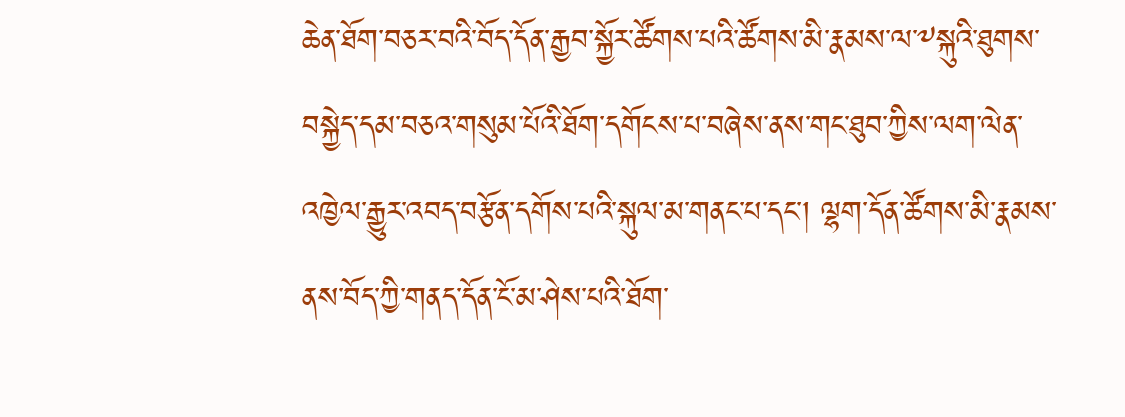ཆེན་ཐོག་བཅར་བའི་བོད་དོན་རྒྱབ་སྐྱོར་ཚོགས་པའི་ཚོགས་མི་རྣམས་ལ་༸སྐུའི་ཐུགས་བསྐྱེད་དམ་བཅའ་གསུམ་པོའི་ཐོག་དགོངས་པ་བཞེས་ནས་གང་ཐུབ་ཀྱིས་ལག་ལེན་འཁྱེལ་རྒྱུར་འབད་བརྩོན་དགོས་པའི་སྐུལ་མ་གནང་པ་དང་། ལྷག་དོན་ཚོགས་མི་རྣམས་ནས་བོད་ཀྱི་གནད་དོན་ངོ་མ་ཤེས་པའི་ཐོག་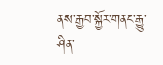ནས་རྒྱབ་སྐྱོར་གནང་རྒྱུ་ཤིན་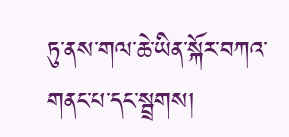ཏུ་ནས་གལ་ཆེ་ཡིན་སྐོར་བཀའ་གནང་པ་དང་སྦྲགས།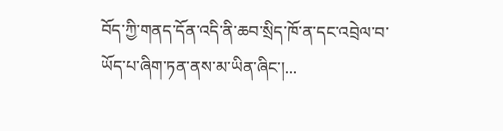བོད་ཀྱི་གནད་དོན་འདི་ནི་ཆབ་སྲིད་ཁོ་ན་དང་འབྲེལ་བ་ཡོད་པ་ཞིག་ཏན་ནས་མ་ཡིན་ཞིང་།...